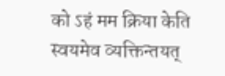को ऽहं मम क्रिया केति स्वयमेव व्यक्तिन्तयत्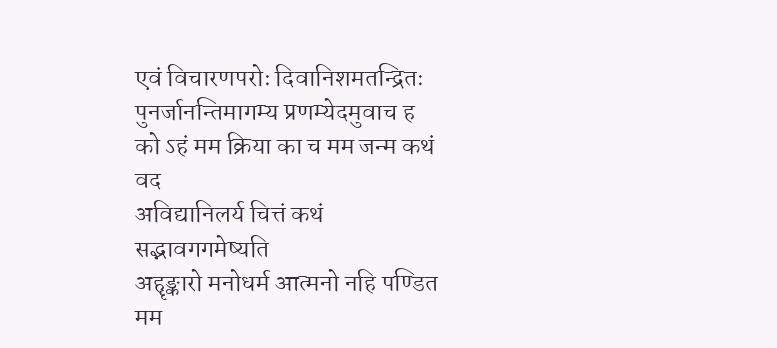एवं विचारणपरोः दिवानिशमतन्द्रितः
पुनर्जानन्तिमागम्य प्रणम्येदमुवाच ह
को ऽहं मम क्रिया का च मम जन्म कथं वद
अविद्यानिलर्य चित्तं कथं सद्भावगगमेष्यति
अहॄङ्कारो मनोधर्म आत्मनो नहि पण्डित
मम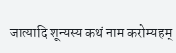जात्यादि शून्यस्य कथं नाम करोम्यहम्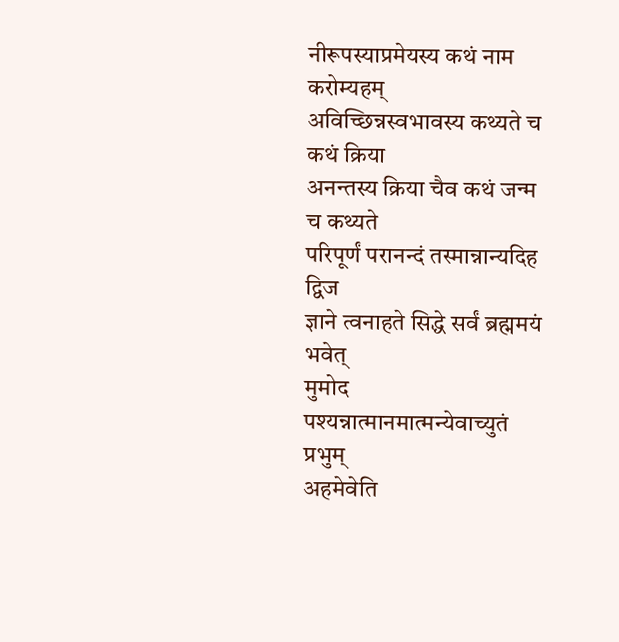नीरूपस्याप्रमेयस्य कथं नाम करोम्यहम्
अविच्छिन्नस्वभावस्य कथ्यते च कथं क्रिया
अनन्तस्य क्रिया चैव कथं जन्म च कथ्यते
परिपूर्णं परानन्दं तस्मान्नान्यदिह द्विज
ज्ञाने त्वनाहते सिद्धे सर्वं ब्रह्ममयं भवेत्
मुमोद पश्यन्नात्मानमात्मन्येवाच्युतं प्रभुम्
अहमेवेति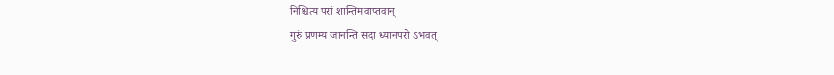निश्चित्य परां शान्तिमवाप्तवान्
गुरुं प्रणम्य जानन्ति सदा ध्यानपरो ऽभवत्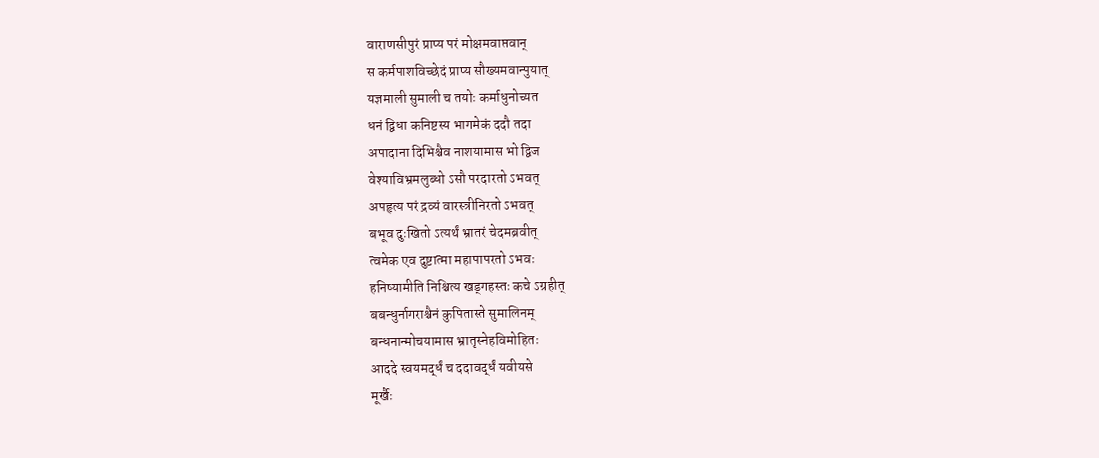वाराणसीपुरं प्राप्य परं मोक्षमवाप्तवान्
स कर्मपाशविच्छेदं प्राप्य सौख्यमवान्पुयात्
यज्ञमाली सुमाली च तयोः कर्माधुनोच्यत
धनं द्विधा कनिष्टस्य भागमेकं ददौ तदा
अपादाना दिभिश्चैव नाशयामास भो द्विज
वेश्याविभ्रमलुब्धो ऽसौ परदारतो ऽभवत्
अपहृत्य परं द्रव्यं वारस्त्रीनिरतो ऽभवत्
बभूव दुःखितो ऽत्यर्थं भ्रातरं चेदमब्रवीत्
त्वमेक एव दुष्टात्मा महापापरतो ऽभवः
हनिष्यामीति निश्चित्य खड्गहस्तः कचे ऽग्रहीत्
बबन्धुर्नागराश्चैनं कुपितास्ते सुमालिनम्
बन्धनान्मोचयामास भ्रातृस्नेहविमोहितः
आददे स्वयमर्द्धं च ददावर्द्धं यवीयसे
मूर्खैः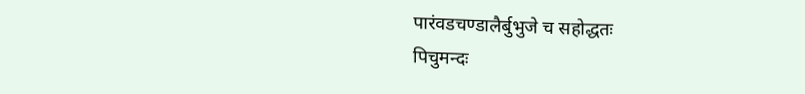पारंवडचण्डालैर्बुभुजे च सहोद्धतः
पिचुमन्दः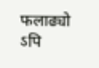फलाढ्यो ऽपि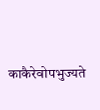काकैरेवोपभुज्यते